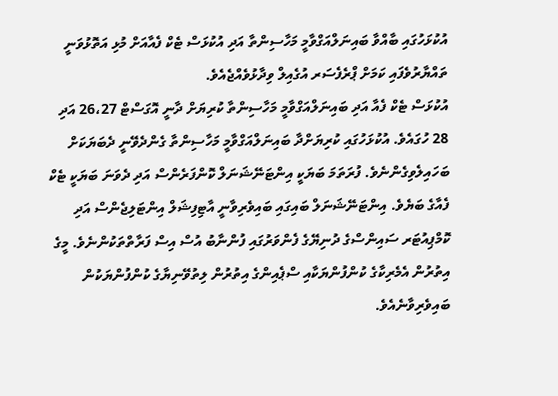އުކުޅަހުގައި ބާއްވާ ބައިނަލްއަގްވާމީ މަހާސިންތާ އަދި އުކުޅަސް ޓެކް ފެއާއަށް މުޅި އަތޮޅުވަނީ ތައްޔާރުވެފައި ކަމަށް ޕްރެފެސަރ އުގެއިލް ވިދާޅުވެއްޖެއެވެ.
އުކުޅަސް ޓެކް ފެއާ އަދި ބައިނަލްއަގްވާމީ މަހާސިންތާ ކުރިޔަށް ދާނީ އޮގަސްޓް 26،27 އަދި 28 ހުގައެވެ. އުކުޅަހުގައި ކުރިޔަށްދާ ބައިނަލްއަގްވާމީ މަހާސިންތާ ގެންދެވޭނީ ދެބަޔަކަށް ބަހައިލެވިގެންނެވެ. ފުރަތަމަ ބަޔަކީ އިންޓަނޭޝަނަލް ކޮންފަރެންސް އަދި ދެވަނަ ބަޔަކީ ޓެކް ފެއާގެ ބަޔެވެ. އިންޓަނޭޝަނަލް ބައިގައި ބައިވެރިވާނީ އާޓިފިޝަލް އިންޓަލިޖެންސް އަދި ކޮމްޕިއުޓަރ ސައިންސްގެ ދުނިޔޭގެ ފެންވަރުގައި ފުންނާބު އުސް އިސް ފަރާތްތަކުންނެވެ. މީގެ އިތުރުން އެމެރިކާގެ ކުންފުންޔަކާއި ސްޕެއިންގެ އިތުރުން ލިތުވޭނިޔާގެ ކުންފުންޔަކުން ބައިވެރިވާނެއެވެ.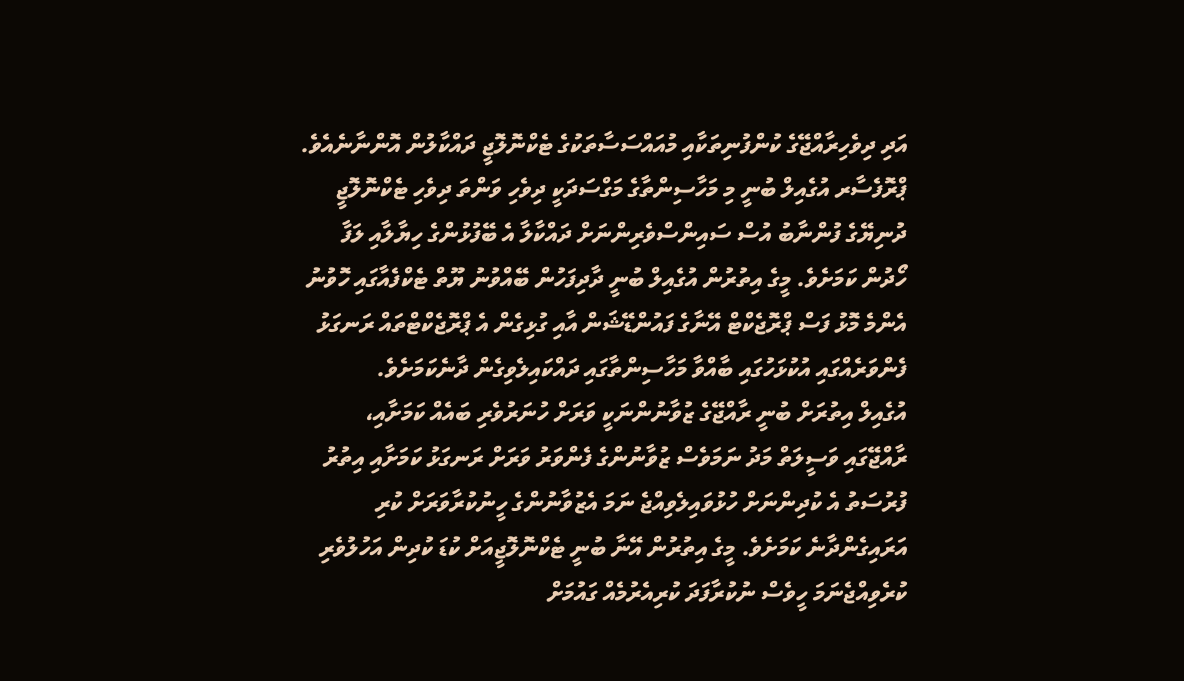އަދި ދިވެހިރާއްޖޭގެ ކުންފުނިތަކާއި މުއައްސަސާތަކުގެ ޓެކްނޮލޮޖީ ދައްކާލުން އޮންނާނެއެވެ.
ޕްރޮފެސާރ އުގެއިލް ބުނީ މި މަހާސިންތާގެ މަގްސަދަކީ ދިވެހި ވަންތަ ދިވެހި ޓެކްނޮލޮޖީ ދުނިޔޭގެ ފުންނާބު އުސް ސައިންސްވެރިންނަށް ދައްކާލާ އެ ބޭފުޅުންގެ ހިޔާލާއި ލަފާ ހޯދުން ކަމަށެވެ. މީގެ އިތުރުން އުގެއިލް ބުނީ ދާދިފަހުން ބޭއްވުނު ޔޫތް ޓެކްފެއާގައި ހޮވުނު އެންމެ މޮޅު ފަސް ޕްރޮޖެކްޓް އޭނާގެ ފައުންޑޭޝަން އާއި ގުޅިގެން އެ ޕްރޮޖެކްޓްތައް ރަނގަޅު ފެންވަރެއްގައި އުކުޅަހުގައި ބާއްވާ މަހާސިންތާގައި ދައްކައިލެވިގެން ދާނެކަމަށެވެ.
އުގެއިލް އިތުރަށް ބުނީ ރާއްޖޭގެ ޒުވާނުންނަކީ ވަރަށް ހުނަރުވެރި ބައެއް ކަމަށާއި، ރާއްޖޭގައި ވަސީލަތް މަދު ނަމަވެސް ޒުވާނުންގެ ފެންވަރު ވަރަށް ރަނގަޅު ކަމަށާއި އިތުރު ފުރުސަތު އެ ކުދިންނަށް ހުޅުވައިލެވިއްޖެ ނަމަ އެޒުވާނުންގެ ހީނުކުރާވަރަށް ކުރި އަރައިގެންދާނެ ކަމަށެވެ. މީގެ އިތުރުން އޭނާ ބުނީ ޓެކްނޮލޮޖީއަށް ކުޑަ ކުދިން އަހުލުވެރި ކުރެވިއްޖެނަމަ ހީވެސް ނުކުރާފަދަ ކުރިއެރުމެއް ގައުމަށް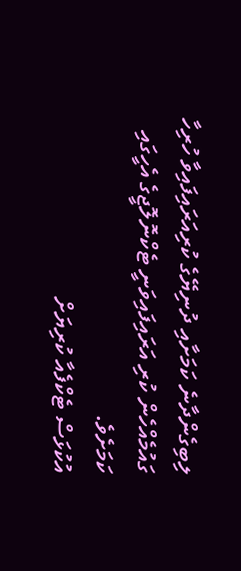ލިބިގެންދާނެ ކަމަށާއި ދުނިޔޭގެ ކުރިއަރައިފައިވާ ހުރިހާ ގައުމެއްހެން ކުރި އަރައިފައިވަނީ ޓެކްނޮލޮޖީގެ އެހީގައި ކަމަށެވެ.
އުކުޅަސް ޓެކްފެއާ ކުރިޔަށް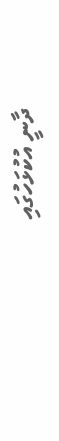ދާނީ އުކުޅަހުގައި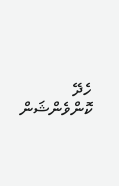ހެދޭ ކޮންވެންޝަން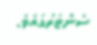ސެންޓަރުގައެވެ.